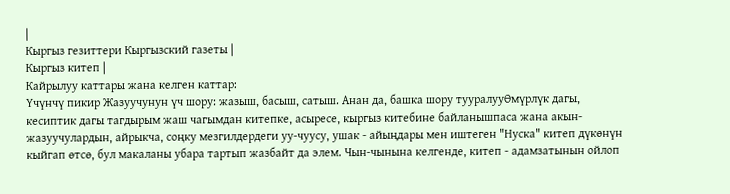|
Кыргыз гезиттери Кыргызский газеты |
Кыргыз китеп |
Кайрылуу каттары жана келген каттар:
Үчүнчү пикир Жазуучунун үч шору: жазыш, басыш, сатыш. Анан да, башка шору тууралууӨмүрлүк дагы, кесиптик дагы тагдырым жаш чагымдан китепке, асыресе, кыргыз китебине байланышпаса жана акын-жазуучулардын, айрыкча, соңку мезгилдердеги уу-чуусу, ушак - айыңдары мен иштеген "Нуска" китеп дүкөнүн кыйгап өтсө, бул макаланы убара тартып жазбайт да элем. Чын-чынына келгенде, китеп - адамзатынын ойлоп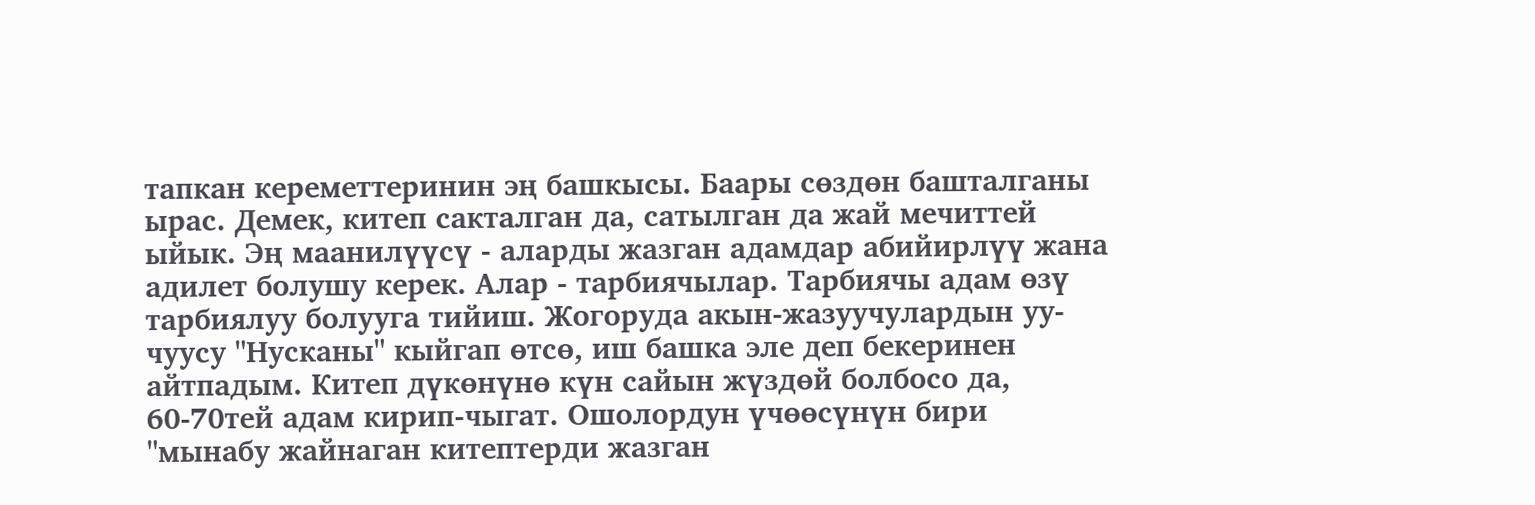тапкан кереметтеринин эң башкысы. Баары сөздөн башталганы ырас. Демек, китеп сакталган да, сатылган да жай мечиттей ыйык. Эң маанилүүсү - аларды жазган адамдар абийирлүү жана адилет болушу керек. Алар - тарбиячылар. Тарбиячы адам өзү тарбиялуу болууга тийиш. Жогоруда акын-жазуучулардын уу-чуусу "Нусканы" кыйгап өтсө, иш башка эле деп бекеринен айтпадым. Китеп дүкөнүнө күн сайын жүздөй болбосо да, 60-70тей адам кирип-чыгат. Ошолордун үчөөсүнүн бири "мынабу жайнаган китептерди жазган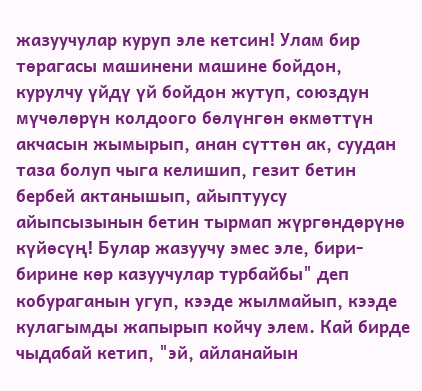жазуучулар куруп эле кетсин! Улам бир төрагасы машинени машине бойдон, курулчу үйдү үй бойдон жутуп, союздун мүчөлөрүн колдоого бөлүнгөн өкмөттүн акчасын жымырып, анан сүттөн ак, суудан таза болуп чыга келишип, гезит бетин бербей актанышып, айыптуусу айыпсызынын бетин тырмап жүргөндөрүнө күйөсүң! Булар жазуучу эмес эле, бири-бирине көр казуучулар турбайбы" деп кобураганын угуп, кээде жылмайып, кээде кулагымды жапырып койчу элем. Кай бирде чыдабай кетип, "эй, айланайын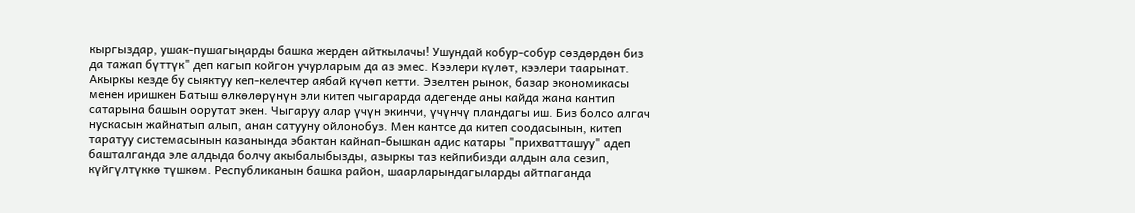кыргыздар, ушак-пушагыңарды башка жерден айткылачы! Ушундай кобур-собур сөздөрдөн биз да тажап бүттүк" деп кагып койгон учурларым да аз эмес. Кээлери күлөт, кээлери таарынат. Акыркы кезде бу сыяктуу кеп-келечтер аябай күчөп кетти. Эзелтен рынок, базар экономикасы менен иришкен Батыш өлкөлөрүнүн эли китеп чыгарарда адегенде аны кайда жана кантип сатарына башын оорутат экен. Чыгаруу алар үчүн экинчи, үчүнчү пландагы иш. Биз болсо алгач нускасын жайнатып алып, анан сатууну ойлонобуз. Мен кантсе да китеп соодасынын, китеп таратуу системасынын казанында эбактан кайнап-бышкан адис катары "прихватташуу" адеп башталганда эле алдыда болчу акыбалыбызды, азыркы таз кейпибизди алдын ала сезип, күйгүлтүккө түшкөм. Республиканын башка район, шаарларындагыларды айтпаганда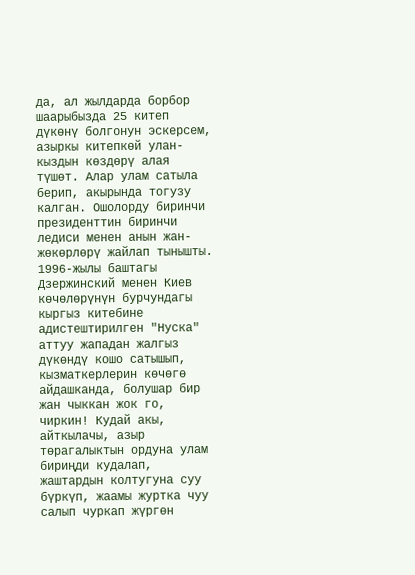да, ал жылдарда борбор шаарыбызда 25 китеп дүкөнү болгонун эскерсем, азыркы китепкөй улан-кыздын көздөрү алая түшөт. Алар улам сатыла берип, акырында тогузу калган. Ошолорду биринчи президенттин биринчи ледиси менен анын жан-жөкөрлөрү жайлап тынышты. 1996-жылы баштагы Дзержинский менен Киев көчөлөрүнүн бурчундагы кыргыз китебине адистештирилген "Нуска" аттуу жападан жалгыз дүкөндү кошо сатышып, кызматкерлерин көчөгө айдашканда, болушар бир жан чыккан жок го, чиркин! Кудай акы, айткылачы, азыр төрагалыктын ордуна улам бириңди кудалап, жаштардын колтугуна суу бүркүп, жаамы журтка чуу салып чуркап жүргөн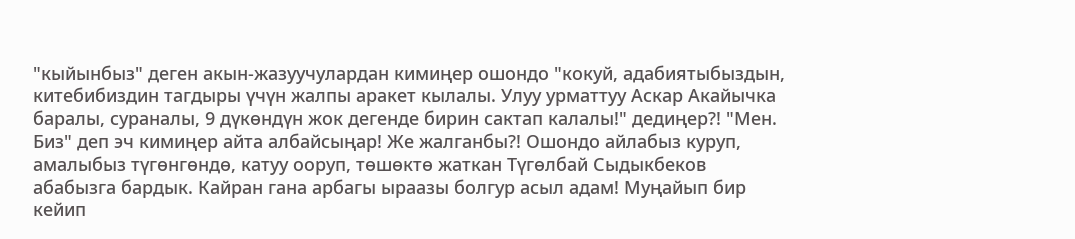"кыйынбыз" деген акын-жазуучулардан кимиңер ошондо "кокуй, адабиятыбыздын, китебибиздин тагдыры үчүн жалпы аракет кылалы. Улуу урматтуу Аскар Акайычка баралы, сураналы, 9 дүкөндүн жок дегенде бирин сактап калалы!" дедиңер?! "Мен. Биз" деп эч кимиңер айта албайсыңар! Же жалганбы?! Ошондо айлабыз куруп, амалыбыз түгөнгөндө, катуу ооруп, төшөктө жаткан Түгөлбай Сыдыкбеков абабызга бардык. Кайран гана арбагы ыраазы болгур асыл адам! Муңайып бир кейип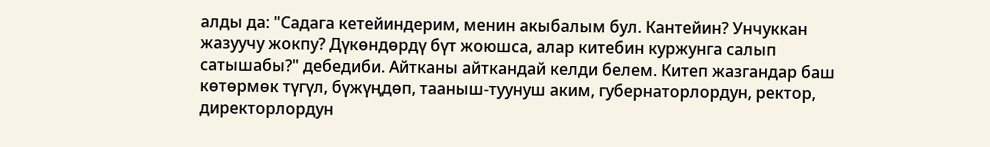алды да: "Садага кетейиндерим, менин акыбалым бул. Кантейин? Унчуккан жазуучу жокпу? Дүкөндөрдү бүт жоюшса, алар китебин куржунга салып сатышабы?" дебедиби. Айтканы айткандай келди белем. Китеп жазгандар баш көтөрмөк түгүл, бүжүңдөп, тааныш-туунуш аким, губернаторлордун, ректор, директорлордун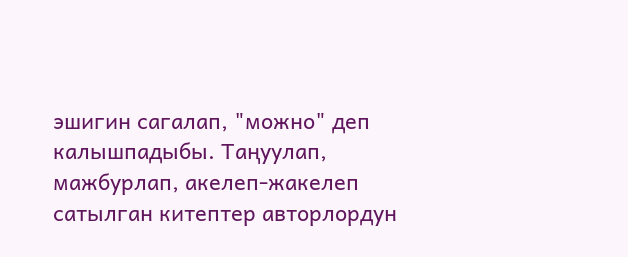эшигин сагалап, "можно" деп калышпадыбы. Таңуулап, мажбурлап, акелеп-жакелеп сатылган китептер авторлордун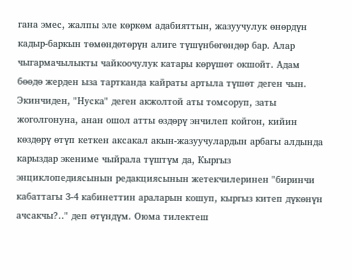гана эмес, жалпы эле көркөм адабияттын, жазуучулук өнөрдүн кадыр-баркын төмөндөтөрүн алиге түшүнбөгөндөр бар. Алар чыгармачылыкты чайкоочулук катары көрүшөт окшойт. Адам бөөдө жерден ыза тартканда кайраты артыла түшөт деген чын. Экинчиден, "Нуска" деген акжолтой аты томсоруп, заты жоголгонуна, анан ошол атты өздөрү энчилеп койгон, кийин көздөрү өтүп кеткен аксакал акын-жазуучулардын арбагы алдында карыздар экениме чыйрала түштүм да, Кыргыз энциклопедиясынын редакциясынын жетекчилеринен "биринчи кабаттагы 3-4 кабинеттин араларын кошуп, кыргыз китеп дүкөнүн ачсакчы?.." деп өтүндүм. Оюма тилектеш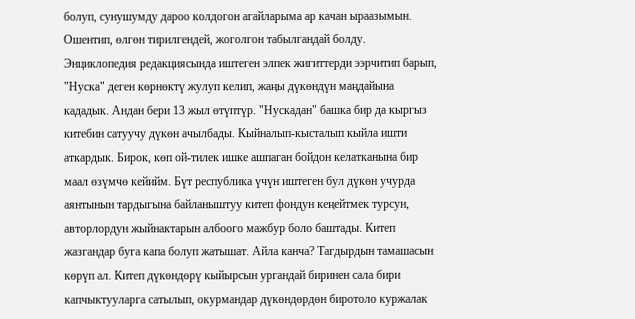болуп, сунушумду дароо колдогон агайларыма ар качан ыраазымын. Ошентип, өлгөн тирилгендей, жоголгон табылгандай болду. Энциклопедия редакциясында иштеген элпек жигиттерди ээрчитип барып, "Нуска" деген көрнөктү жулуп келип, жаңы дүкөндүн маңдайына кададык. Андан бери 13 жыл өтүптүр. "Нускадан" башка бир да кыргыз китебин сатуучу дүкөн ачылбады. Кыйналып-кысталып кыйла ишти аткардык. Бирок, көп ой-тилек ишке ашпаган бойдон келатканына бир маал өзүмчө кейийм. Бүт республика үчүн иштеген бул дүкөн учурда аянтынын тардыгына байланыштуу китеп фондун кеңейтмек турсун, авторлордун жыйнактарын албоого мажбур боло баштады. Китеп жазгандар буга капа болуп жатышат. Айла канча? Тагдырдын тамашасын көрүп ал. Китеп дүкөндөрү кыйырсын ургандай биринен сала бири капчыктууларга сатылып, окурмандар дүкөндөрдөн биротоло куржалак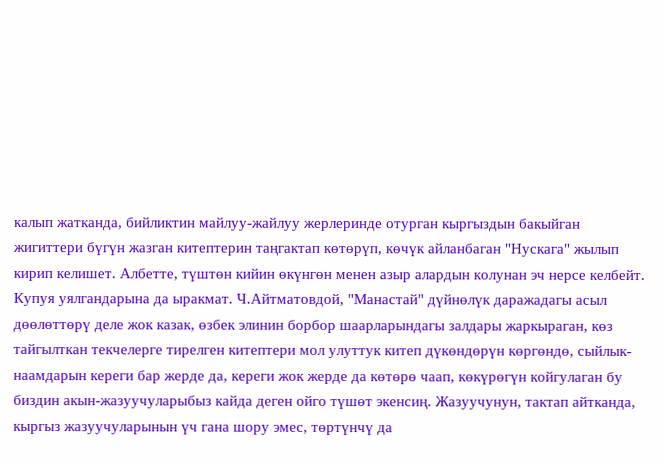калып жатканда, бийликтин майлуу-жайлуу жерлеринде отурган кыргыздын бакыйган жигиттери бүгүн жазган китептерин таңгактап көтөрүп, көчүк айланбаган "Нускага" жылып кирип келишет. Албетте, түштөн кийин өкүнгөн менен азыр алардын колунан эч нерсе келбейт. Купуя уялгандарына да ыракмат. Ч.Айтматовдой, "Манастай" дүйнөлүк даражадагы асыл дөөлөттөрү деле жок казак, өзбек элинин борбор шаарларындагы залдары жаркыраган, көз тайгылткан текчелерге тирелген китептери мол улуттук китеп дүкөндөрүн көргөндө, сыйлык-наамдарын кереги бар жерде да, кереги жок жерде да көтөрө чаап, көкүрөгүн койгулаган бу биздин акын-жазуучуларыбыз кайда деген ойго түшөт экенсиң. Жазуучунун, тактап айтканда, кыргыз жазуучуларынын үч гана шору эмес, төртүнчү да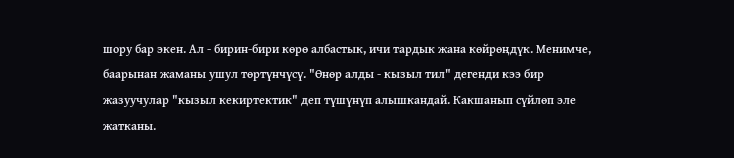шору бар экен. Ал - бирин-бири көрө албастык, ичи тардык жана көйрөңдүк. Менимче, баарынан жаманы ушул төртүнчүсү. "Өнөр алды - кызыл тил" дегенди кээ бир жазуучулар "кызыл кекиртектик" деп түшүнүп алышкандай. Какшанып сүйлөп эле жатканы.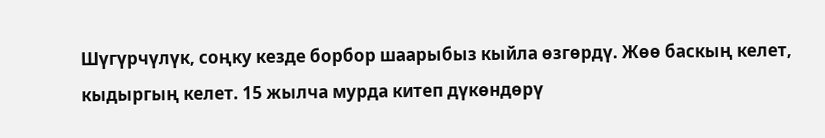Шүгүрчүлүк, соңку кезде борбор шаарыбыз кыйла өзгөрдү. Жөө баскың келет, кыдыргың келет. 15 жылча мурда китеп дүкөндөрү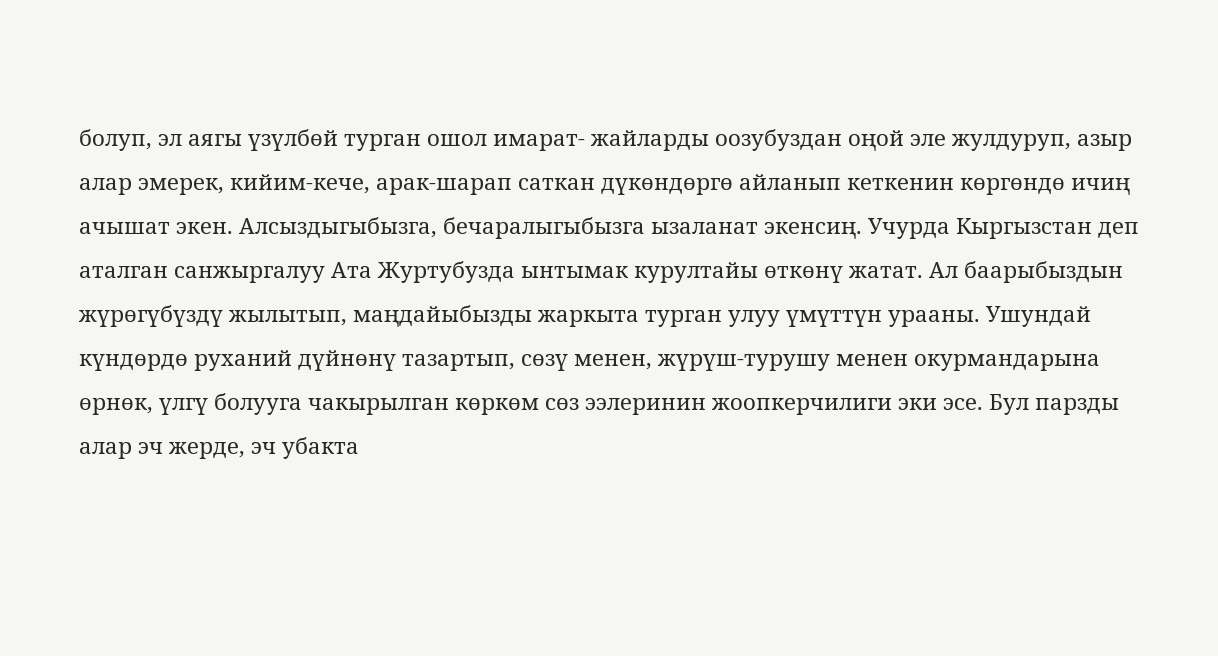болуп, эл аягы үзүлбөй турган ошол имарат- жайларды оозубуздан оңой эле жулдуруп, азыр алар эмерек, кийим-кече, арак-шарап саткан дүкөндөргө айланып кеткенин көргөндө ичиң ачышат экен. Алсыздыгыбызга, бечаралыгыбызга ызаланат экенсиң. Учурда Кыргызстан деп аталган санжыргалуу Ата Журтубузда ынтымак курултайы өткөнү жатат. Ал баарыбыздын жүрөгүбүздү жылытып, маңдайыбызды жаркыта турган улуу үмүттүн урааны. Ушундай күндөрдө руханий дүйнөнү тазартып, сөзү менен, жүрүш-турушу менен окурмандарына өрнөк, үлгү болууга чакырылган көркөм сөз ээлеринин жоопкерчилиги эки эсе. Бул парзды алар эч жерде, эч убакта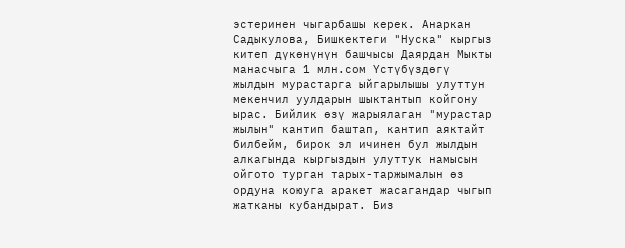эстеринен чыгарбашы керек. Анаркан Садыкулова, Бишкектеги "Нуска" кыргыз китеп дүкөнүнүн башчысы Даярдан Мыкты манасчыга 1 млн.сом Үстүбүздөгү жылдын мурастарга ыйгарылышы улуттун мекенчил уулдарын шыктантып койгону ырас. Бийлик өзү жарыялаган "мурастар жылын" кантип баштап, кантип аяктайт билбейм, бирок эл ичинен бул жылдын алкагында кыргыздын улуттук намысын ойгото турган тарых-таржымалын өз ордуна коюуга аракет жасагандар чыгып жатканы кубандырат. Биз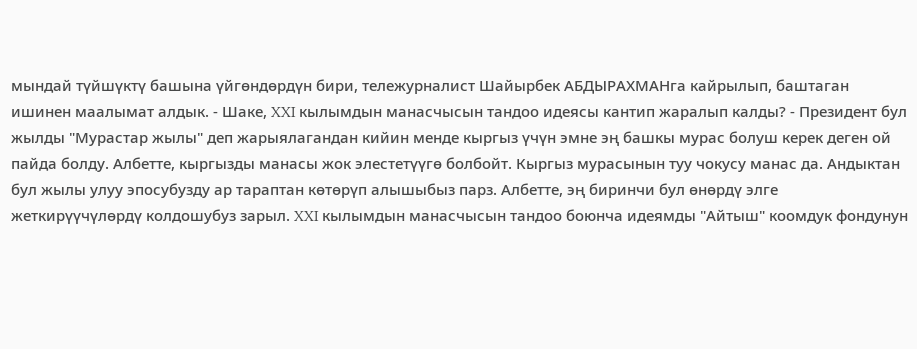мындай түйшүктү башына үйгөндөрдүн бири, тележурналист Шайырбек АБДЫРАХМАНга кайрылып, баштаган ишинен маалымат алдык. - Шаке, XXI кылымдын манасчысын тандоо идеясы кантип жаралып калды? - Президент бул жылды "Мурастар жылы" деп жарыялагандан кийин менде кыргыз үчүн эмне эң башкы мурас болуш керек деген ой пайда болду. Албетте, кыргызды манасы жок элестетүүгө болбойт. Кыргыз мурасынын туу чокусу манас да. Андыктан бул жылы улуу эпосубузду ар тараптан көтөрүп алышыбыз парз. Албетте, эң биринчи бул өнөрдү элге жеткирүүчүлөрдү колдошубуз зарыл. XXI кылымдын манасчысын тандоо боюнча идеямды "Айтыш" коомдук фондунун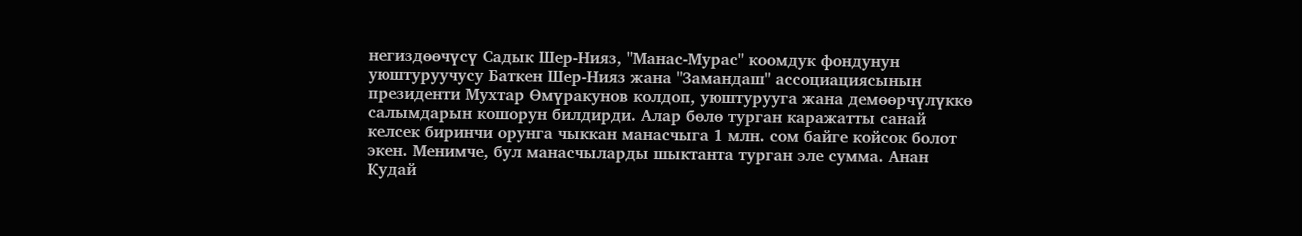негиздөөчүсү Садык Шер-Нияз, "Манас-Мурас" коомдук фондунун уюштуруучусу Баткен Шер-Нияз жана "Замандаш" ассоциациясынын президенти Мухтар Өмүракунов колдоп, уюштурууга жана демөөрчүлүккө салымдарын кошорун билдирди. Алар бөлө турган каражатты санай келсек биринчи орунга чыккан манасчыга 1 млн. сом байге койсок болот экен. Менимче, бул манасчыларды шыктанта турган эле сумма. Анан Кудай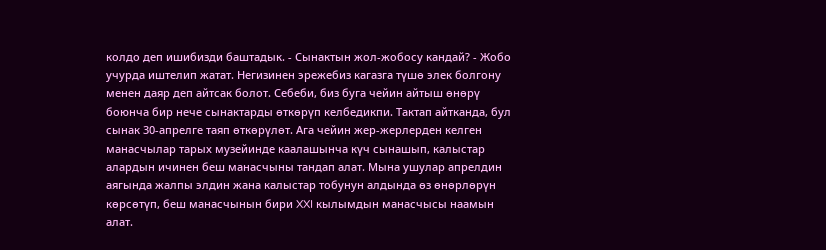колдо деп ишибизди баштадык. - Сынактын жол-жобосу кандай? - Жобо учурда иштелип жатат. Негизинен эрежебиз кагазга түшө элек болгону менен даяр деп айтсак болот. Себеби, биз буга чейин айтыш өнөрү боюнча бир нече сынактарды өткөрүп келбедикпи. Тактап айтканда, бул сынак 30-апрелге таяп өткөрүлөт. Ага чейин жер-жерлерден келген манасчылар тарых музейинде каалашынча күч сынашып, калыстар алардын ичинен беш манасчыны тандап алат. Мына ушулар апрелдин аягында жалпы элдин жана калыстар тобунун алдында өз өнөрлөрүн көрсөтүп, беш манасчынын бири XXI кылымдын манасчысы наамын алат.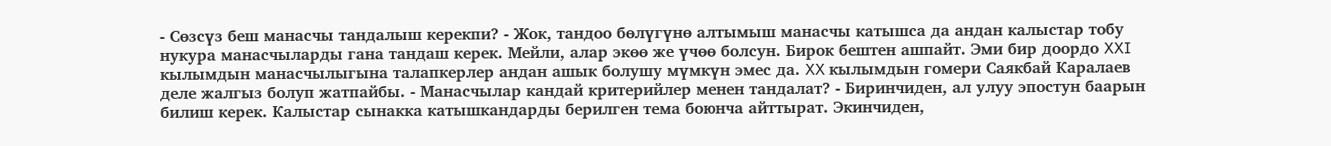- Сөзсүз беш манасчы тандалыш керекпи? - Жок, тандоо бөлүгүнө алтымыш манасчы катышса да андан калыстар тобу нукура манасчыларды гана тандаш керек. Мейли, алар экөө же үчөө болсун. Бирок бештен ашпайт. Эми бир доордо XXI кылымдын манасчылыгына талапкерлер андан ашык болушу мүмкүн эмес да. XX кылымдын гомери Саякбай Каралаев деле жалгыз болуп жатпайбы. - Манасчылар кандай критерийлер менен тандалат? - Биринчиден, ал улуу эпостун баарын билиш керек. Калыстар сынакка катышкандарды берилген тема боюнча айттырат. Экинчиден,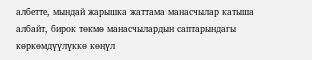албетте, мындай жарышка жаттама манасчылар катыша албайт, бирок төкмө манасчылардын саптарындагы көркөмдүүлүккө көңүл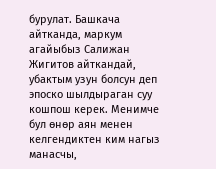бурулат. Башкача айтканда, маркум агайыбыз Салижан Жигитов айткандай, убактым узун болсун деп эпоско шылдыраган суу кошпош керек. Менимче бул өнөр аян менен келгендиктен ким нагыз манасчы,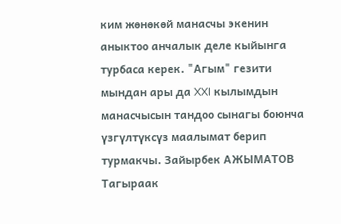ким жөнөкөй манасчы экенин аныктоо анчалык деле кыйынга турбаса керек. "Агым" гезити мындан ары да XXI кылымдын манасчысын тандоо сынагы боюнча үзгүлтүксүз маалымат берип турмакчы. Зайырбек АЖЫМАТОВ
Тагыраак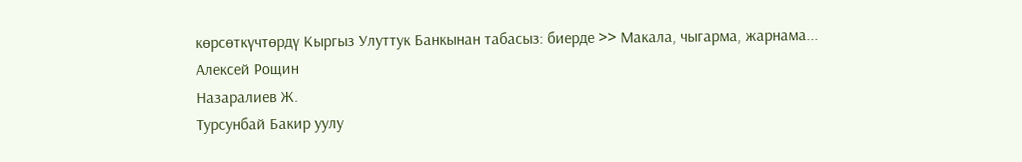көрсөткүчтөрдү Кыргыз Улуттук Банкынан табасыз: биерде >> Макала, чыгарма, жарнама...
Алексей Рощин
Назаралиев Ж.
Турсунбай Бакир уулу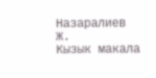Назаралиев Ж.
Кызык макала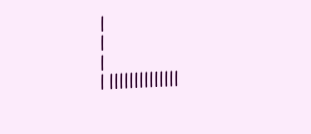|
|
|
| ||||||||||||||